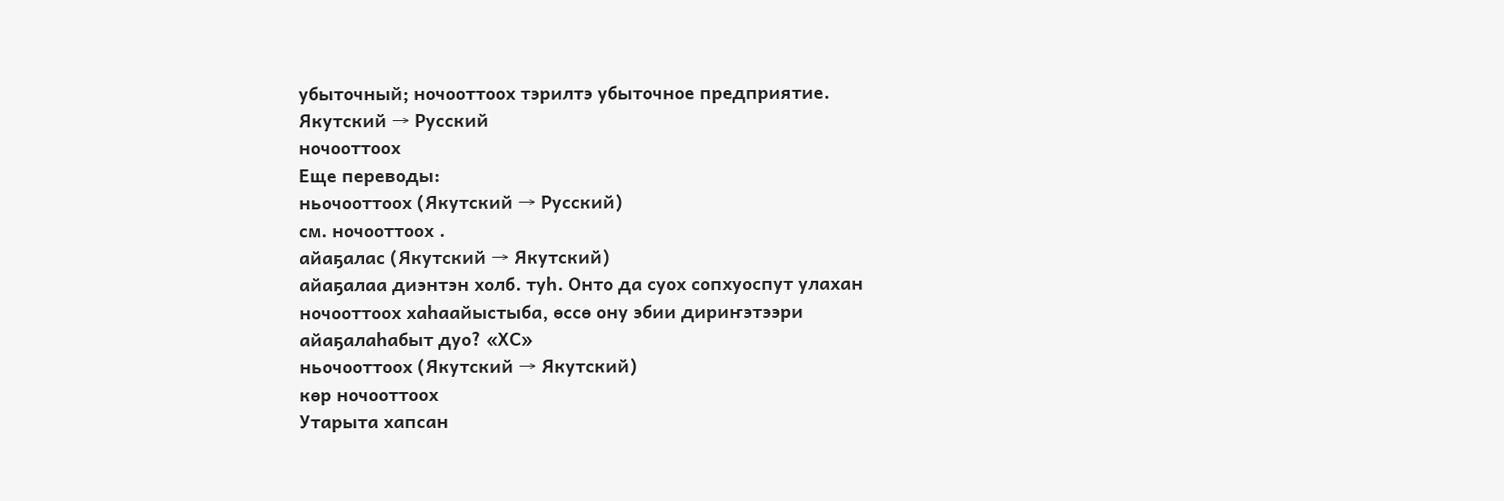убыточный; ночооттоох тэрилтэ убыточное предприятие.
Якутский → Русский
ночооттоох
Еще переводы:
ньочооттоох (Якутский → Русский)
см. ночооттоох .
айаҕалас (Якутский → Якутский)
айаҕалаа диэнтэн холб. туһ. Онто да суох сопхуоспут улахан ночооттоох хаһаайыстыба, өссө ону эбии дириҥэтээри айаҕалаһабыт дуо? «ХС»
ньочооттоох (Якутский → Якутский)
көр ночооттоох
Утарыта хапсан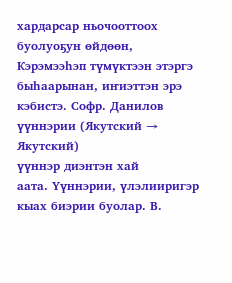хардарсар ньочооттоох буолуоҕун өйдөөн, Кэрэмээһэп түмүктээн этэргэ быһаарынан, иҥиэттэн эрэ кэбистэ. Софр. Данилов
үүннэрии (Якутский → Якутский)
үүннэр диэнтэн хай
аата. Үүннэрии, үлэлииригэр кыах биэрии буолар. В.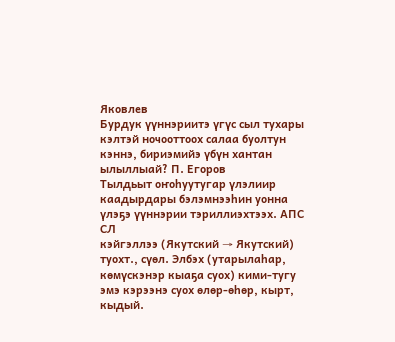Яковлев
Бурдук үүннэриитэ үгүс сыл тухары кэлтэй ночооттоох салаа буолтун кэннэ, бириэмийэ үбүн хантан ылыллыай? П. Егоров
Тылдьыт оҥоһуутугар үлэлиир каадырдары бэлэмнээһин уонна үлэҕэ үүннэрии тэриллиэхтээх. АПС СЛ
кэйгэллээ (Якутский → Якутский)
туохт., сүөл. Элбэх (утарылаһар, көмүскэнэр кыаҕа суох) кими-тугу эмэ кэрээнэ суох өлөр-өһөр, кырт, кыдый.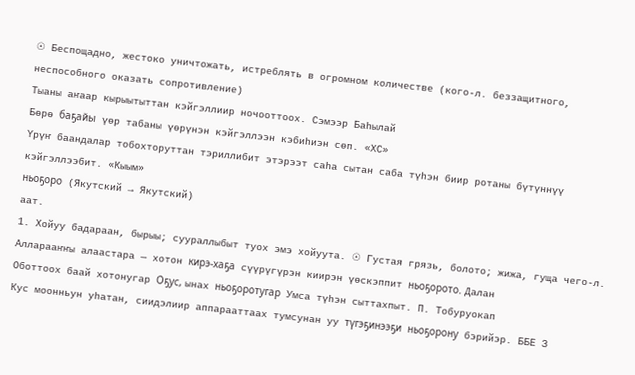☉ Беспощадно, жестоко уничтожать, истреблять в огромном количестве (кого-л. беззащитного, неспособного оказать сопротивление)
Тыаны аҥаар кырыытыттан кэйгэллиир ночооттоох. Сэмээр Баһылай
Бөрө баҕайы үөр табаны үөрүнэн кэйгэллээн кэбиһиэн сөп. «ХС»
Үрүҥ баандалар тобохторуттан тэриллибит этэрээт саһа сытан саба түһэн биир ротаны бүтүннүү кэйгэллээбит. «Кыым»
ньоҕоро (Якутский → Якутский)
аат.
1. Хойуу бадараан, бырыы; суураллыбыт туох эмэ хойуута. ☉ Густая грязь, болото; жижа, гуща чего-л.
Алларааҥҥы алаастара — хотон кирэ-хаҕа сүүрүгүрэн киирэн үөскэппит ньоҕорото. Далан
Оботтоох баай хотонугар Оҕус, ынах ньоҕоротугар Умса түһэн сыттахпыт. П. Тобуруокап
Кус моонньун уһатан, сиидэлиир аппарааттаах тумсунан уу түгэҕинээҕи ньоҕорону бэрийэр. ББЕ З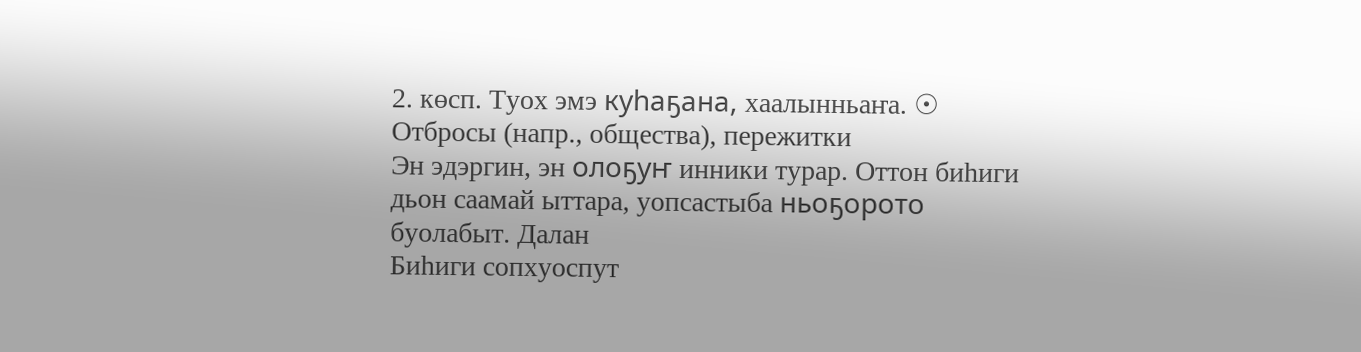2. көсп. Туох эмэ куһаҕана, хаалынньаҥа. ☉ Отбросы (напр., общества), пережитки
Эн эдэргин, эн олоҕуҥ инники турар. Оттон биһиги дьон саамай ыттара, уопсастыба ньоҕорото буолабыт. Далан
Биһиги сопхуоспут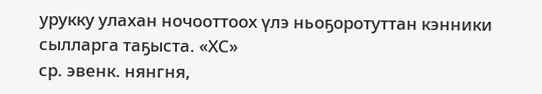урукку улахан ночооттоох үлэ ньоҕоротуттан кэнники сылларга таҕыста. «ХС»
ср. эвенк. нянгня,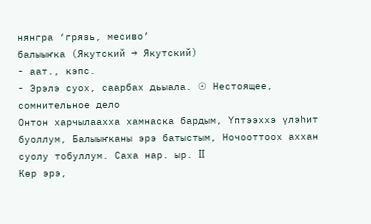нянгра ‘грязь, месиво’
балыыҥка (Якутский → Якутский)
- аат., кэпс.
- Эрэлэ суох, саарбах дьыала. ☉ Нестоящее, сомнительное дело
Онтон харчылаахха хамнаска бардым, Үптээххэ үлэһит буоллум, Балыыҥканы эрэ батыстым, Ночооттоох аххан суолу тобуллум. Саха нар. ыр. II
Көр эрэ,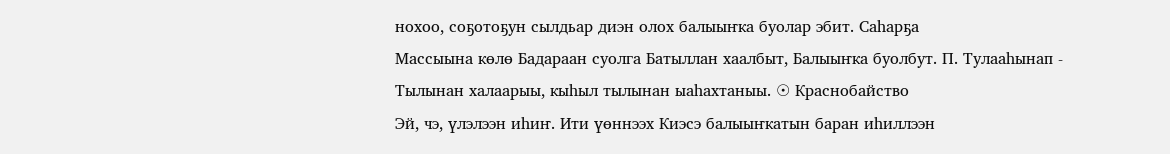нохоо, соҕотоҕун сылдьар диэн олох балыыҥка буолар эбит. Саһарҕа
Массыына көлө Бадараан суолга Батыллан хаалбыт, Балыыҥка буолбут. П. Тулааһынап - Тылынан халаарыы, кыһыл тылынан ыаһахтаныы. ☉ Краснобайство
Эй, чэ, үлэлээн иһиҥ. Ити үөннээх Киэсэ балыыҥкатын баран иһиллээн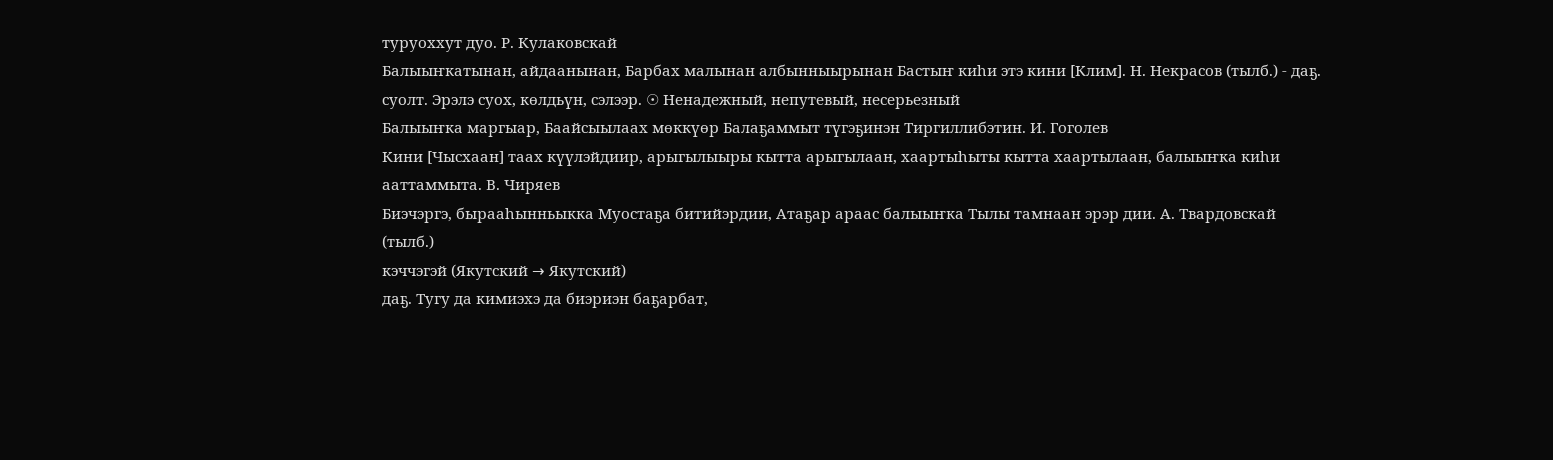туруоххут дуо. Р. Кулаковскай
Балыыҥкатынан, айдаанынан, Барбах малынан албынныырынан Бастыҥ киһи этэ кини [Клим]. Н. Некрасов (тылб.) - даҕ. суолт. Эрэлэ суох, көлдьүн, сэлээр. ☉ Ненадежный, непутевый, несерьезный
Балыыҥка маргыар, Баайсыылаах мөккүөр Балаҕаммыт түгэҕинэн Тиргиллибэтин. И. Гоголев
Кини [Чысхаан] таах күүлэйдиир, арыгылыыры кытта арыгылаан, хаартыһыты кытта хаартылаан, балыыҥка киһи ааттаммыта. В. Чиряев
Биэчэргэ, бырааһынньыкка Муостаҕа битийэрдии, Атаҕар араас балыыҥка Тылы тамнаан эрэр дии. А. Твардовскай (тылб.)
кэччэгэй (Якутский → Якутский)
даҕ. Тугу да кимиэхэ да биэриэн баҕарбат,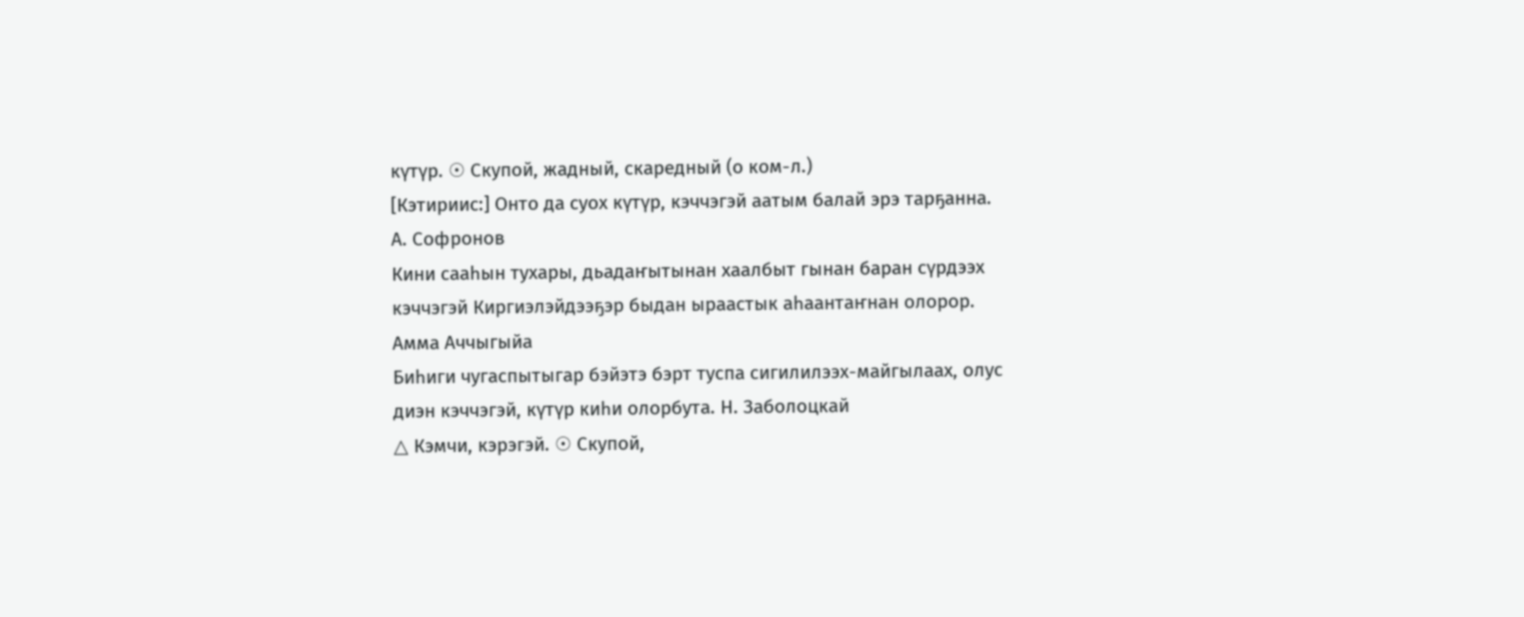күтүр. ☉ Скупой, жадный, скаредный (о ком-л.)
[Кэтириис:] Онто да суох күтүр, кэччэгэй аатым балай эрэ тарҕанна. А. Софронов
Кини сааһын тухары, дьадаҥытынан хаалбыт гынан баран сүрдээх кэччэгэй Киргиэлэйдээҕэр быдан ыраастык аһаантаҥнан олорор. Амма Аччыгыйа
Биһиги чугаспытыгар бэйэтэ бэрт туспа сигилилээх-майгылаах, олус диэн кэччэгэй, күтүр киһи олорбута. Н. Заболоцкай
△ Кэмчи, кэрэгэй. ☉ Скупой,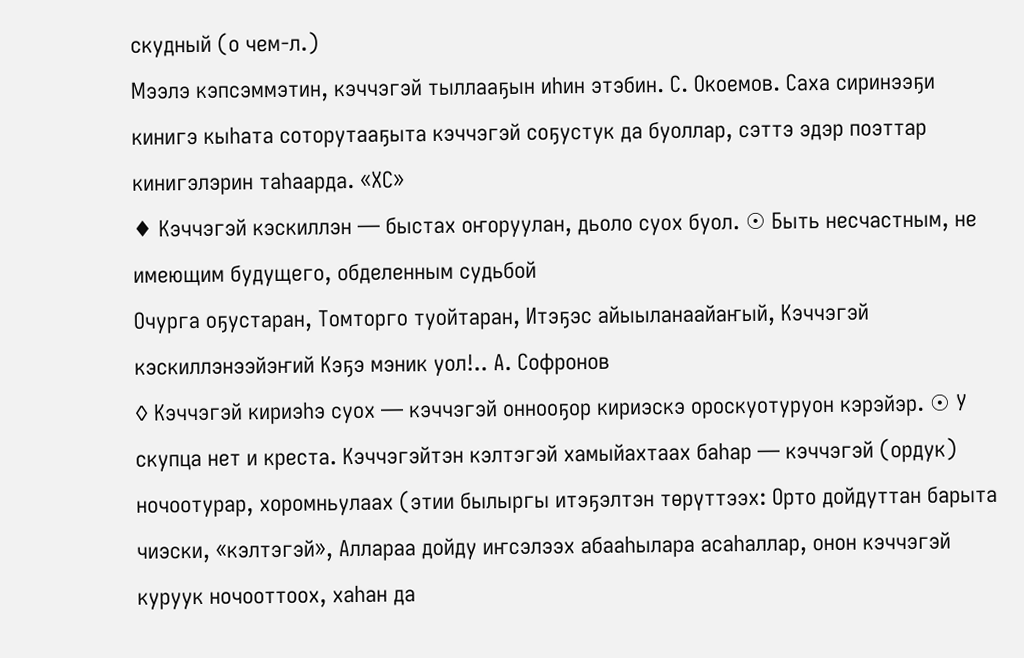скудный (о чем-л.)
Мээлэ кэпсэммэтин, кэччэгэй тыллааҕын иһин этэбин. С. Окоемов. Саха сиринээҕи кинигэ кыһата соторутааҕыта кэччэгэй соҕустук да буоллар, сэттэ эдэр поэттар кинигэлэрин таһаарда. «ХС»
♦ Кэччэгэй кэскиллэн — быстах оҥоруулан, дьоло суох буол. ☉ Быть несчастным, не имеющим будущего, обделенным судьбой
Очурга оҕустаран, Томторго туойтаран, Итэҕэс айыыланаайаҥый, Кэччэгэй кэскиллэнээйэҥий Кэҕэ мэник уол!.. А. Софронов
◊ Кэччэгэй кириэһэ суох — кэччэгэй оннооҕор кириэскэ ороскуотуруон кэрэйэр. ☉ У скупца нет и креста. Кэччэгэйтэн кэлтэгэй хамыйахтаах баһар — кэччэгэй (ордук) ночоотурар, хоромньулаах (этии былыргы итэҕэлтэн төрүттээх: Орто дойдуттан барыта чиэски, «кэлтэгэй», Аллараа дойду иҥсэлээх абааһылара асаһаллар, онон кэччэгэй куруук ночооттоох, хаһан да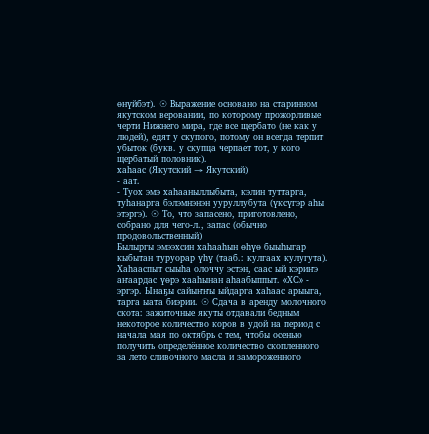өнүйбэт). ☉ Выражение основано на старинном якутском веровании, по которому прожорливые черти Нижнего мира, где все щербато (не как у людей), едят у скупого, потому он всегда терпит убыток (букв. у скупца черпает тот, у кого щербатый половник).
хаһаас (Якутский → Якутский)
- аат.
- Туох эмэ хаһааныллыбыта, кэлин туттарга, туһанарга бэлэмнэнэн ууруллубута (үксүгэр аһы этэргэ). ☉ То, что запасено, приготовлено, собрано для чего-л., запас (обычно продовольственный)
Былыргы эмээхсин хаһааһын өһүө быыһыгар кыбытан туруорар үһү (тааб.: кулгаах кулугута). Хаһааспыт сыыһа олоччу эстэн, саас ый кэриҥэ аҥаардас үөрэ хааһынан аһаабыппыт. «ХС» - эргэр. Ынаҕы сайыҥҥы ыйдарга хаһаас арыыга, тарга ыата биэрии. ☉ Сдача в аренду молочного скота: зажиточные якуты отдавали бедным некоторое количество коров в удой на период с начала мая по октябрь с тем, чтобы осенью получить определённое количество скопленного за лето сливочного масла и замороженного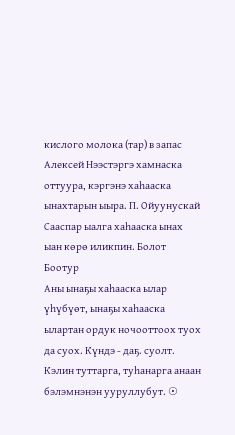кислого молока (тар) в запас
Алексей Нээстэргэ хамнаска оттуура, кэргэнэ хаһааска ынахтарын ыыра. П. Ойуунускай
Сааспар ыалга хаһааска ынах ыан көрө иликпин. Болот Боотур
Аны ынаҕы хаһааска ылар үһүбүөт, ынаҕы хаһааска ылартан ордук ночооттоох туох да суох. Күндэ - даҕ. суолт. Кэлин туттарга, туһанарга анаан бэлэмнэнэн ууруллубут. ☉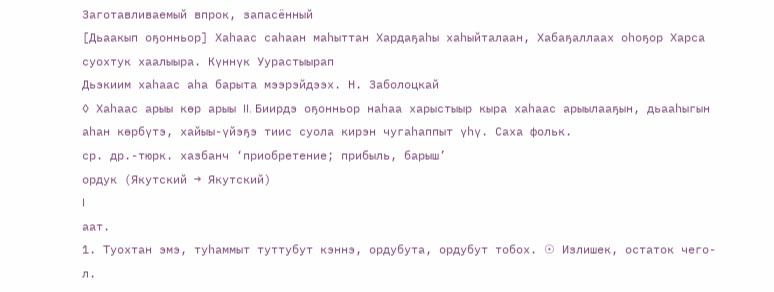Заготавливаемый впрок, запасённый
[Дьаакып оҕонньор] Хаһаас саһаан маһыттан Хардаҕаһы хаһыйталаан, Хабаҕаллаах оһоҕор Харса суохтук хаалыыра. Күннүк Уурастыырап
Дьэкиим хаһаас аһа барыта мээрэйдээх. Н. Заболоцкай
◊ Хаһаас арыы көр арыы II. Биирдэ оҕонньор наһаа харыстыыр кыра хаһаас арыылааҕын, дьааһыгын аһан көрбүтэ, хайыы-үйэҕэ тиис суола кирэн чугаһаппыт үһү. Саха фольк.
ср. др.-тюрк. хазбанч ‘приобретение; прибыль, барыш’
ордук (Якутский → Якутский)
I
аат.
1. Туохтан эмэ, туһаммыт туттубут кэннэ, ордубута, ордубут тобох. ☉ Излишек, остаток чего-л.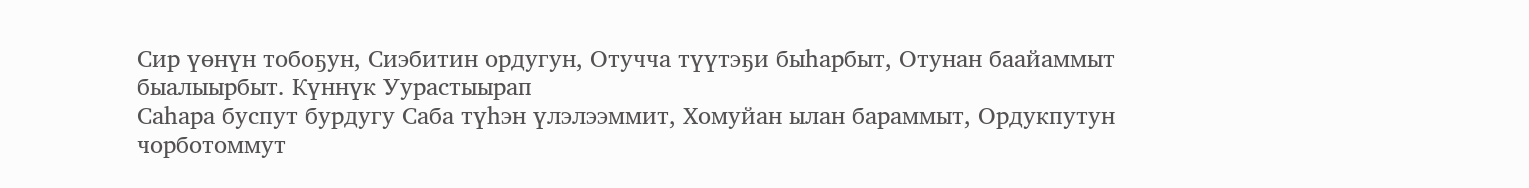Сир үөнүн тобоҕун, Сиэбитин ордугун, Отучча түүтэҕи быһарбыт, Отунан баайаммыт быалыырбыт. Күннүк Уурастыырап
Саһара буспут бурдугу Саба түһэн үлэлээммит, Хомуйан ылан бараммыт, Ордукпутун чорботоммут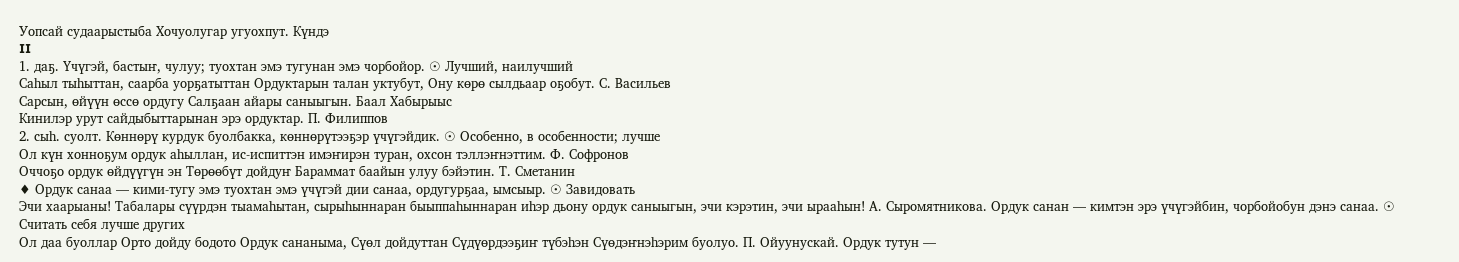Уопсай судаарыстыба Хочуолугар угуохпут. Күндэ
II
1. даҕ. Үчүгэй, бастыҥ, чулуу; туохтан эмэ тугунан эмэ чорбойор. ☉ Лучший, наилучший
Саһыл тыһыттан, саарба уорҕатыттан Ордуктарын талан уктубут, Ону көрө сылдьаар оҕобут. С. Васильев
Сарсын, өйүүн өссө ордугу Салҕаан айары саныыгын. Баал Хабырыыс
Кинилэр урут сайдыбыттарынан эрэ ордуктар. П. Филиппов
2. сыһ. суолт. Көннөрү курдук буолбакка, көннөрүтээҕэр үчүгэйдик. ☉ Особенно, в особенности; лучше
Ол күн хонноҕум ордук аһыллан, ис-испиттэн имэҥирэн туран, охсон тэллэҥнэттим. Ф. Софронов
Оччоҕо ордук өйдүүгүн эн Төрөөбүт дойдуҥ Бараммат баайын улуу бэйэтин. Т. Сметанин
♦ Ордук санаа — кими-тугу эмэ туохтан эмэ үчүгэй дии санаа, ордугурҕаа, ымсыыр. ☉ Завидовать
Эчи хаарыаны! Табалары сүүрдэн тыамаһытан, сырыһыннаран быыппаһыннаран иһэр дьону ордук саныыгын, эчи кэрэтин, эчи ырааһын! А. Сыромятникова. Ордук санан — кимтэн эрэ үчүгэйбин, чорбойобун дэнэ санаа. ☉ Считать себя лучше других
Ол даа буоллар Орто дойду бодото Ордук сананыма, Сүөл дойдуттан Сүдүөрдээҕиҥ түбэһэн Сүөдэҥнэһэрим буолуо. П. Ойуунускай. Ордук тутун —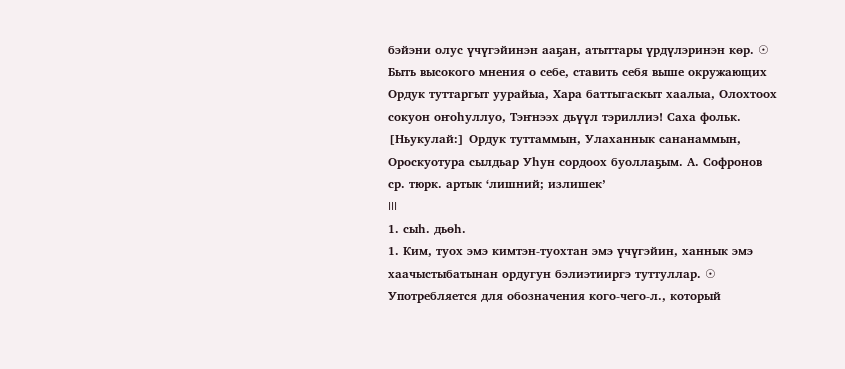бэйэни олус үчүгэйинэн ааҕан, атыттары үрдүлэринэн көр. ☉ Быть высокого мнения о себе, ставить себя выше окружающих
Ордук туттаргыт уурайыа, Хара баттыгаскыт хаалыа, Олохтоох сокуон оҥоһуллуо, Тэҥнээх дьүүл тэриллиэ! Саха фольк. [Ньукулай:] Ордук туттаммын, Улаханнык сананаммын, Ороскуотура сылдьар Уһун сордоох буоллаҕым. А. Софронов
ср. тюрк. артык ‘лишний; излишек’
III
1. сыһ. дьөһ.
1. Ким, туох эмэ кимтэн-туохтан эмэ үчүгэйин, ханнык эмэ хаачыстыбатынан ордугун бэлиэтииргэ туттуллар. ☉ Употребляется для обозначения кого-чего-л., который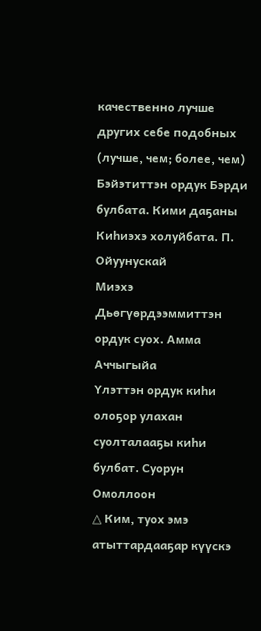качественно лучше других себе подобных (лучше, чем; более, чем)
Бэйэтиттэн ордук Бэрди булбата. Кими даҕаны Киһиэхэ холуйбата. П. Ойуунускай
Миэхэ Дьөгүөрдээммиттэн ордук суох. Амма Аччыгыйа
Үлэттэн ордук киһи олоҕор улахан суолталааҕы киһи булбат. Суорун Омоллоон
△ Ким, туох эмэ атыттардааҕар күүскэ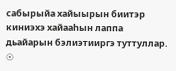сабырыйа хайыырын биитэр киниэхэ хайааһын лаппа дьайарын бэлиэтииргэ туттуллар. ☉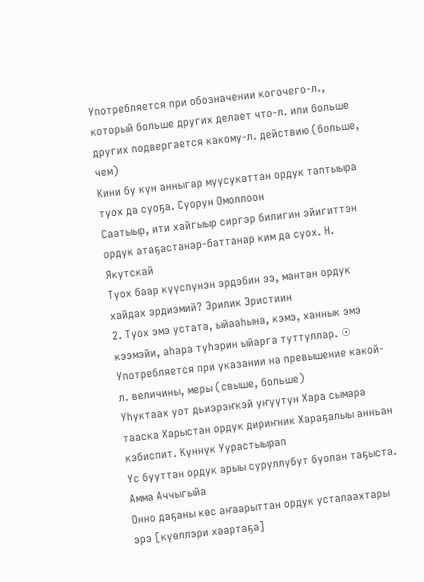Употребляется при обозначении когочего-л., который больше других делает что-л. или больше других подвергается какому-л. действию (больше, чем)
Кини бу күн анныгар муусукаттан ордук таптыыра туох да суоҕа. Суорун Омоллоон
Саатыыр, ити хайгыыр сиргэр билигин эйигиттэн ордук атаҕастанар-баттанар ким да суох. Н. Якутскай
Туох баар күүспүнэн эрдэбин ээ, мантан ордук хайдах эрдиэмий? Эрилик Эристиин
2. Туох эмэ устата, ыйааһына, кэмэ, ханнык эмэ кээмэйи, аһара түһэрин ыйарга туттуллар. ☉ Употребляется при указании на превышение какой-л. величины, меры (свыше, больше)
Уһуктаах уот дьиэрэҥкэй үҥүүтүн Хара сымара тааска Харыстан ордук дириҥник Хараҕалыы анньан кэбиспит. Күннүк Уурастыырап
Үс бууттан ордук арыы суруллубут буолан таҕыста. Амма Аччыгыйа
Онно даҕаны көс аҥаарыттан ордук усталаахтары эрэ [күөллэри хаартаҕа]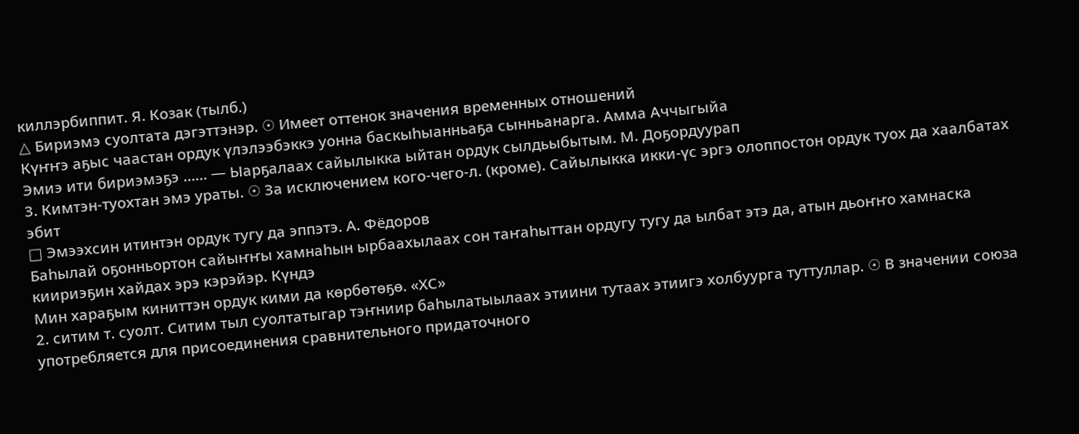киллэрбиппит. Я. Козак (тылб.)
△ Бириэмэ суолтата дэгэттэнэр. ☉ Имеет оттенок значения временных отношений
Күҥҥэ аҕыс чаастан ордук үлэлээбэккэ уонна баскыһыанньаҕа сынньанарга. Амма Аччыгыйа
Эмиэ ити бириэмэҕэ …… — Ыарҕалаах сайылыкка ыйтан ордук сылдьыбытым. М. Доҕордуурап
3. Кимтэн-туохтан эмэ ураты. ☉ За исключением кого-чего-л. (кроме). Сайылыкка икки-үс эргэ олоппостон ордук туох да хаалбатах эбит
□ Эмээхсин итинтэн ордук тугу да эппэтэ. А. Фёдоров
Баһылай оҕонньортон сайыҥҥы хамнаһын ырбаахылаах сон таҥаһыттан ордугу тугу да ылбат этэ да, атын дьоҥҥо хамнаска киириэҕин хайдах эрэ кэрэйэр. Күндэ
Мин хараҕым киниттэн ордук кими да көрбөтөҕө. «ХС»
2. ситим т. суолт. Ситим тыл суолтатыгар тэҥниир баһылатыылаах этиини тутаах этиигэ холбуурга туттуллар. ☉ В значении союза употребляется для присоединения сравнительного придаточного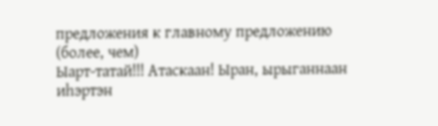предложения к главному предложению (более, чем)
Ыарт-татай!!! Атаскаан! Ыран, ырыганнаан иһэртэн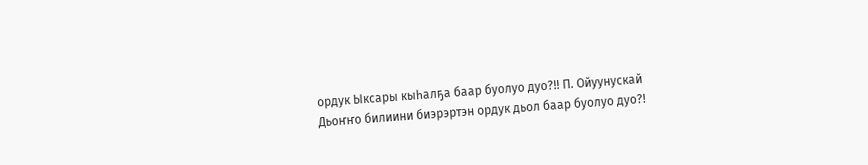ордук Ыксары кыһалҕа баар буолуо дуо?!! П. Ойуунускай
Дьоҥҥо билиини биэрэртэн ордук дьол баар буолуо дуо?!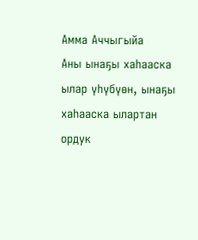Амма Аччыгыйа
Аны ынаҕы хаһааска ылар үһүбүөн, ынаҕы хаһааска ылартан ордук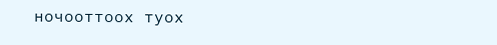ночооттоох туох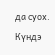да суох. Күндэ